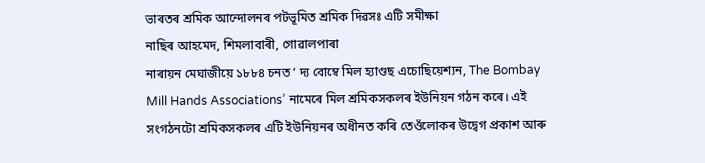ভাৰতৰ শ্ৰমিক আন্দোলনৰ পটভূমিত শ্ৰমিক দিৱসঃ এটি সমীক্ষা
নাছিৰ আহমেদ, শিমলাবাৰী, গোৱালপাৰা
নাৰায়ন মেঘাজীয়ে ১৮৮৪ চনত ‘ দ্য বোম্বে মিল হ্যাণ্ডছ এচোছিয়েশ্যন, The Bombay Mill Hands Associations’ নামেৰে মিল শ্ৰমিকসকলৰ ইউনিয়ন গঠন কৰে। এই সংগঠনটো শ্ৰমিকসকলৰ এটি ইউনিয়নৰ অধীনত কৰি তেওঁলোকৰ উদ্বেগ প্ৰকাশ আৰু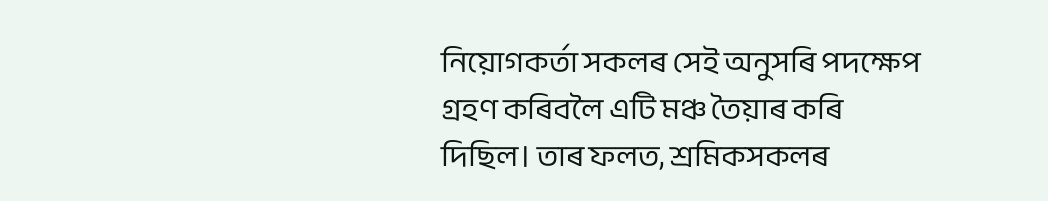নিয়োগকৰ্তা সকলৰ সেই অনুসৰি পদক্ষেপ গ্ৰহণ কৰিবলৈ এটি মঞ্চ তৈয়াৰ কৰি দিছিল। তাৰ ফলত, শ্ৰমিকসকলৰ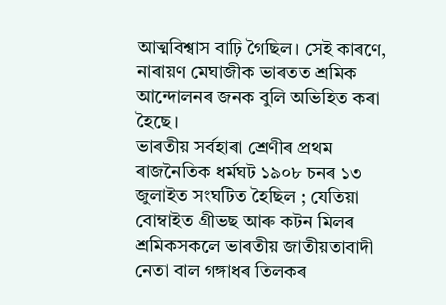আত্মবিশ্বাস বাঢ়ি গৈছিল। সেই কাৰণে, নাৰায়ণ মেঘাজীক ভাৰতত শ্ৰমিক আন্দোলনৰ জনক বুলি অভিহিত কৰা হৈছে।
ভাৰতীয় সৰ্বহাৰা শ্ৰেণীৰ প্ৰথম ৰাজনৈতিক ধৰ্মঘট ১৯০৮ চনৰ ১৩ জুলাইত সংঘটিত হৈছিল ; যেতিয়া বোম্বাইত গ্ৰীভছ আৰু কটন মিলৰ শ্ৰমিকসকলে ভাৰতীয় জাতীয়তাবাদী নেতা বাল গঙ্গাধৰ তিলকৰ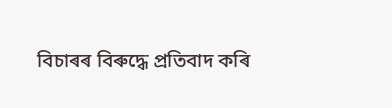বিচাৰৰ বিৰুদ্ধে প্ৰতিবাদ কৰি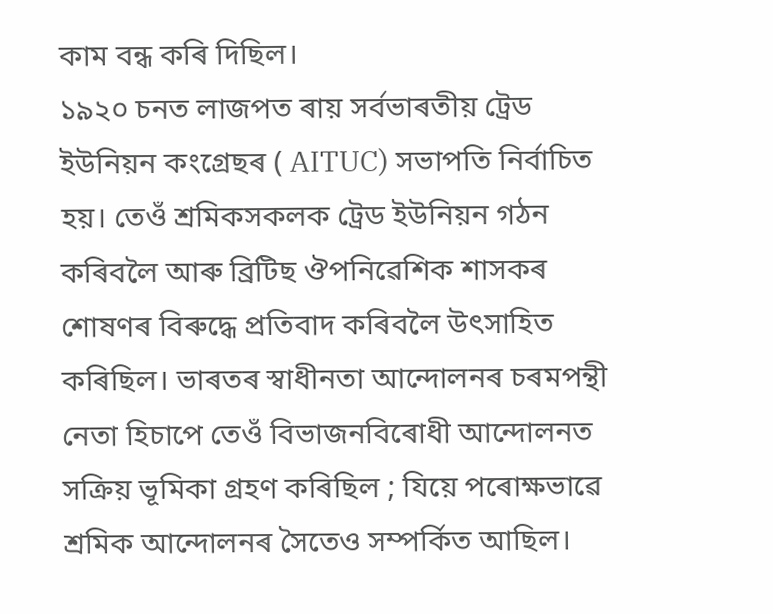কাম বন্ধ কৰি দিছিল।
১৯২০ চনত লাজপত ৰায় সৰ্বভাৰতীয় ট্ৰেড ইউনিয়ন কংগ্ৰেছৰ ( AITUC) সভাপতি নিৰ্বাচিত হয়। তেওঁ শ্ৰমিকসকলক ট্ৰেড ইউনিয়ন গঠন কৰিবলৈ আৰু ব্ৰিটিছ ঔপনিৱেশিক শাসকৰ শোষণৰ বিৰুদ্ধে প্ৰতিবাদ কৰিবলৈ উৎসাহিত কৰিছিল। ভাৰতৰ স্বাধীনতা আন্দোলনৰ চৰমপন্থী নেতা হিচাপে তেওঁ বিভাজনবিৰোধী আন্দোলনত সক্ৰিয় ভূমিকা গ্ৰহণ কৰিছিল ; যিয়ে পৰোক্ষভাৱে শ্ৰমিক আন্দোলনৰ সৈতেও সম্পৰ্কিত আছিল।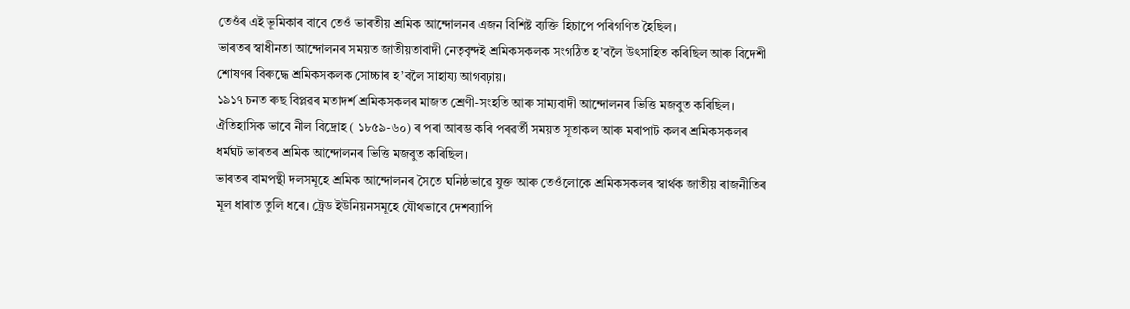তেওঁৰ এই ভূমিকাৰ বাবে তেওঁ ভাৰতীয় শ্ৰমিক আন্দোলনৰ এজন বিশিষ্ট ব্যক্তি হিচাপে পৰিগণিত হৈছিল।
ভাৰতৰ স্বাধীনতা আন্দোলনৰ সময়ত জাতীয়তাবাদী নেতৃবৃন্দই শ্ৰমিকসকলক সংগঠিত হ’বলৈ উৎসাহিত কৰিছিল আৰু বিদেশী শোষণৰ বিৰুদ্ধে শ্ৰমিকসকলক সোচ্চাৰ হ’বলৈ সাহায্য আগবঢ়ায়।
১৯১৭ চনত ৰুছ বিপ্লৱৰ মতাদৰ্শ শ্ৰমিকসকলৰ মাজত শ্ৰেণী-সংহতি আৰু সাম্যবাদী আন্দোলনৰ ভিত্তি মজবুত কৰিছিল।
ঐতিহাসিক ভাবে নীল বিদ্ৰোহ ( ১৮৫৯-৬০) ৰ পৰা আৰম্ভ কৰি পৰৱৰ্তী সময়ত সূতাকল আৰু মৰাপাট কলৰ শ্ৰমিকসকলৰ ধৰ্মঘট ভাৰতৰ শ্ৰমিক আন্দোলনৰ ভিত্তি মজবুত কৰিছিল।
ভাৰতৰ বামপন্থী দলসমূহে শ্ৰমিক আন্দোলনৰ সৈতে ঘনিষ্ঠভাৱে যুক্ত আৰু তেওঁলোকে শ্ৰমিকসকলৰ স্বাৰ্থক জাতীয় ৰাজনীতিৰ মূল ধাৰাত তুলি ধৰে। ট্ৰেড ইউনিয়নসমূহে যৌথভাবে দেশব্যাপি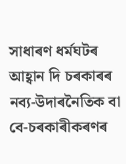সাধাৰণ ধৰ্মঘটৰ আহ্বান দি চৰকাৰৰ নব্য-উদাৰনৈতিক বা বে-চৰকাৰীকৰণৰ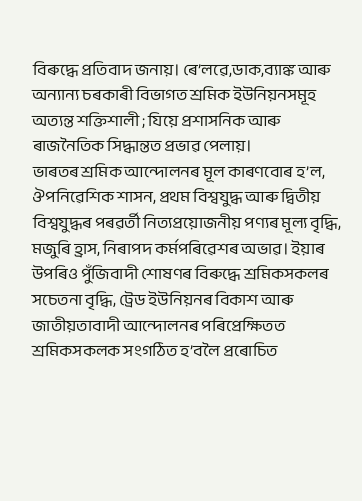বিৰুদ্ধে প্ৰতিবাদ জনায়। ৰে’লৱে,ডাক,ব্যাঙ্ক আৰু অন্যান্য চৰকাৰী বিভাগত শ্ৰমিক ইউনিয়নসমূহ অত্যন্ত শক্তিশালী ; যিয়ে প্ৰশাসনিক আৰু ৰাজনৈতিক সিদ্ধান্তত প্ৰভাৱ পেলায়।
ভাৰতৰ শ্ৰমিক আন্দোলনৰ মূল কাৰণবোৰ হ’ল, ঔপনিৱেশিক শাসন, প্ৰথম বিশ্বযুদ্ধ আৰু দ্বিতীয় বিশ্বযুদ্ধৰ পৰৱৰ্তী নিত্যপ্ৰয়োজনীয় পণ্যৰ মূল্য বৃদ্ধি, মজুৰি হ্ৰাস, নিৰাপদ কৰ্মপৰিৱেশৰ অভাৱ। ইয়াৰ উপৰিও পুঁজিবাদী শোষণৰ বিৰুদ্ধে শ্ৰমিকসকলৰ সচেতনা বৃদ্ধি, ট্ৰেড ইউনিয়নৰ বিকাশ আৰু জাতীয়তাবাদী আন্দোলনৰ পৰিপ্ৰেক্ষিতত শ্ৰমিকসকলক সংগঠিত হ’বলৈ প্ৰৰোচিত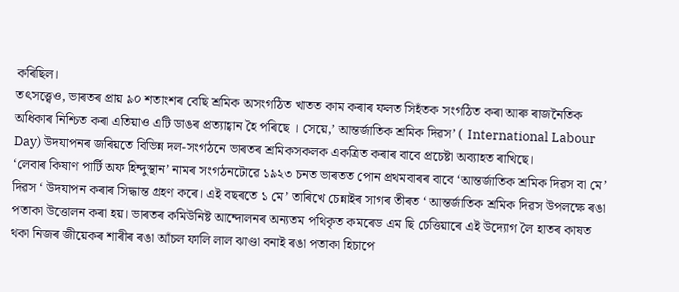কৰিছিল।
তৎসত্ত্বেও, ভাৰতৰ প্ৰায় ৯০ শতাংশৰ বেছি শ্ৰমিক অসংগঠিত খাতত কাম কৰাৰ ফলত সিহঁতক সংগঠিত কৰা আৰু ৰাজনৈতিক অধিকাৰ নিশ্চিত কৰা এতিয়াও এটি ডাঙৰ প্ৰত্যাহ্বান হৈ পৰিছে । সেয়ে,’ আন্তৰ্জাতিক শ্ৰমিক দিৱস’ ( International Labour Day) উদযাপনৰ জৰিয়তে বিভিন্ন দল-সংগঠনে ভাৰতৰ শ্ৰমিকসকলক একত্ৰিত কৰাৰ বাবে প্ৰচেষ্টা অব্যাহত ৰাখিছে।
‘লেবাৰ কিষাণ পাৰ্টি অফ হিন্দুস্থান’ নামৰ সংগঠনটোৱে ১৯২৩ চনত ভাৰতত পোন প্ৰথমবাৰৰ বাবে ‘আন্তৰ্জাতিক শ্ৰমিক দিৱস বা মে’ দিৱস ‘ উদযাপন কৰাৰ সিদ্ধান্ত গ্ৰহণ কৰে। এই বছৰতে ১ মে’ তাৰিখে চেন্নাইৰ সাগৰ তীৰত ‘ আন্তৰ্জাতিক শ্ৰমিক দিৱস উপলক্ষে ৰঙা পতাকা উত্তোলন কৰা হয়। ভাৰতৰ কমিউনিষ্ট আন্দোলনৰ অন্যতম পথিকৃত কমৰেড এম ছি চেত্তিয়াৰে এই উদ্যোগ লৈ হাতৰ কাষত থকা নিজৰ জীয়েকৰ শাৰীৰ ৰঙা আঁচল ফালি লাল ঝাণ্ডা বনাই ৰঙা পতাকা হিচাপে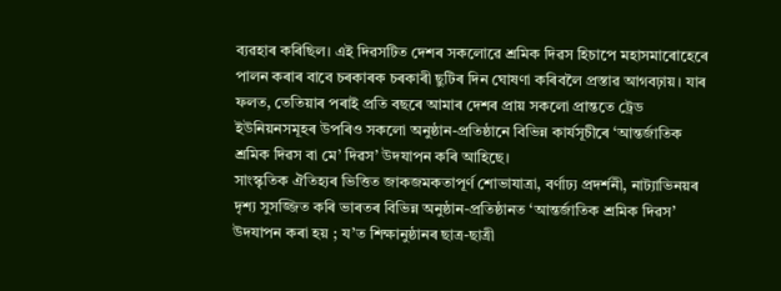ব্যৱহাৰ কৰিছিল। এই দিৱসটিত দেশৰ সকলোৱে শ্ৰমিক দিৱস হিচাপে মহাসমাৰোহেৰে পালন কৰাৰ বাবে চৰকাৰক চৰকাৰী ছুটিৰ দিন ঘোষণা কৰিবলৈ প্ৰস্তাৱ আগবঢ়ায়। যাৰ ফলত, তেতিয়াৰ পৰাই প্ৰতি বছৰে আমাৰ দেশৰ প্ৰায় সকলো প্ৰান্ততে ট্ৰেড ইউনিয়নসমূহৰ উপৰিও সকলো অনুষ্ঠান-প্ৰতিষ্ঠানে বিভিন্ন কাৰ্যসূচীৰে ‘আন্তৰ্জাতিক শ্ৰমিক দিৱস বা মে’ দিৱস’ উদযাপন কৰি আহিছে।
সাংস্কৃতিক ঐতিহ্যৰ ভিত্তিত জাকজমকতাপূৰ্ণ শোভাযাত্ৰা, বৰ্ণাঢ্য প্ৰদৰ্শনী, নাট্যাভিনয়ৰ দৃশ্য সুসজ্জিত কৰি ভাৰতৰ বিভিন্ন অনুষ্ঠান-প্ৰতিষ্ঠানত ‘আন্তৰ্জাতিক শ্ৰমিক দিৱস’ উদযাপন কৰা হয় ; য’ত শিক্ষানুষ্ঠানৰ ছাত্ৰ-ছাত্ৰী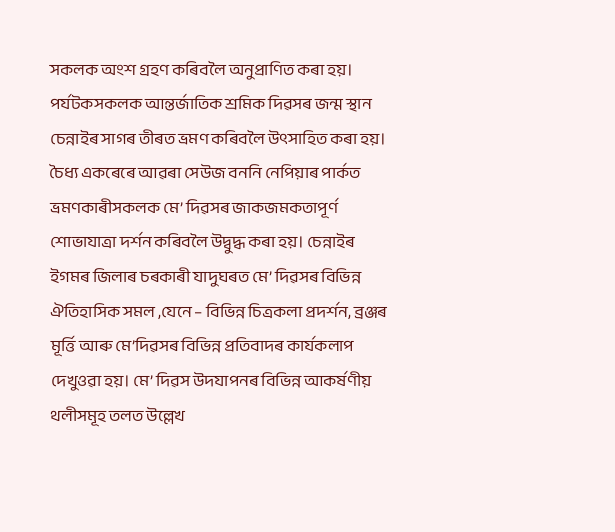সকলক অংশ গ্ৰহণ কৰিবলৈ অনুপ্ৰাণিত কৰা হয়। পৰ্যটকসকলক আন্তৰ্জাতিক শ্ৰমিক দিৱসৰ জন্ম স্থান চেন্নাইৰ সাগৰ তীৰত ভ্ৰমণ কৰিবলৈ উৎসাহিত কৰা হয়। চৈধ্য একৰেৰে আৱৰা সেউজ বননি নেপিয়াৰ পাৰ্কত ভ্ৰমণকাৰীসকলক মে’ দিৱসৰ জাকজমকতাপূৰ্ণ শোভাযাত্ৰা দৰ্শন কৰিবলৈ উদ্বুদ্ধ কৰা হয়। চেন্নাইৰ ইগমৰ জিলাৰ চৰকাৰী যাদুঘৰত মে’ দিৱসৰ বিভিন্ন ঐতিহাসিক সমল ,যেনে – বিভিন্ন চিত্ৰকলা প্ৰদৰ্শন, ব্ৰঞ্জৰ মূৰ্ত্তি আৰু মে’দিৱসৰ বিভিন্ন প্ৰতিবাদৰ কাৰ্যকলাপ দেখুওৱা হয়। মে’ দিৱস উদযাপনৰ বিভিন্ন আকৰ্ষণীয় থলীসমূহ তলত উল্লেখ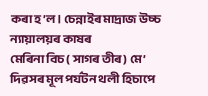কৰা হ’ল। চেন্নাইৰ মাদ্ৰাজ উচ্চ ন্যায়ালয়ৰ কাষৰ
মেৰিনা বিচ( সাগৰ তীৰ) মে’ দিৱসৰ মূল পৰ্যটন থলী হিচাপে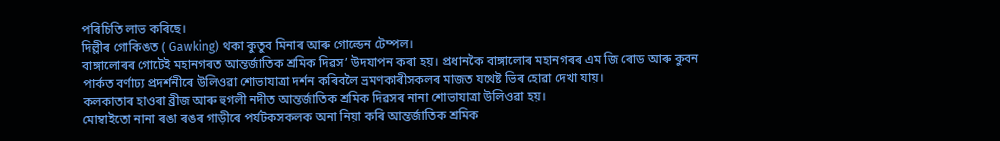পৰিচিতি লাভ কৰিছে।
দিল্লীৰ গোকিঙত ( Gawking) থকা কুতুব মিনাৰ আৰু গোল্ডেন টেম্পল।
বাঙ্গালোৰৰ গোটেই মহানগৰত আন্তৰ্জাতিক শ্ৰমিক দিৱস’ উদযাপন কৰা হয়। প্ৰধানকৈ বাঙ্গালোৰ মহানগৰৰ এম জি ৰোড আৰু কুবন পাৰ্কত বৰ্ণাঢ্য প্ৰদৰ্শনীৰে উলিওৱা শোভাযাত্ৰা দৰ্শন কৰিবলৈ ভ্ৰমণকাৰীসকলৰ মাজত যথেষ্ট ভিৰ হোৱা দেখা যায়।
কলকাতাৰ হাওৰা ব্ৰীজ আৰু হুগলী নদীত আন্তৰ্জাতিক শ্ৰমিক দিৱসৰ নানা শোভাযাত্ৰা উলিওৱা হয়।
মোম্বাইতো নানা ৰঙা ৰঙৰ গাড়ীৰে পৰ্যটকসকলক অনা নিয়া কৰি আন্তৰ্জাতিক শ্ৰমিক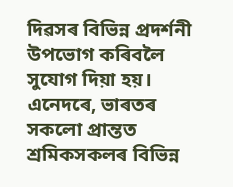দিৱসৰ বিভিন্ন প্ৰদৰ্শনী উপভোগ কৰিবলৈ সুযোগ দিয়া হয়।
এনেদৰে, ভাৰতৰ সকলো প্ৰান্তত শ্ৰমিকসকলৰ বিভিন্ন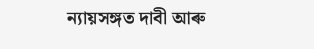ন্যায়সঙ্গত দাবী আৰু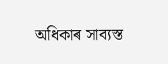অধিকাৰ সাব্যস্ত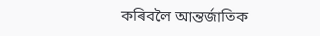কৰিবলৈ আন্তৰ্জাতিক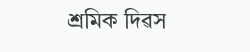শ্ৰমিক দিৱস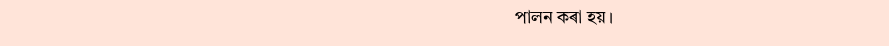পালন কৰা হয়।